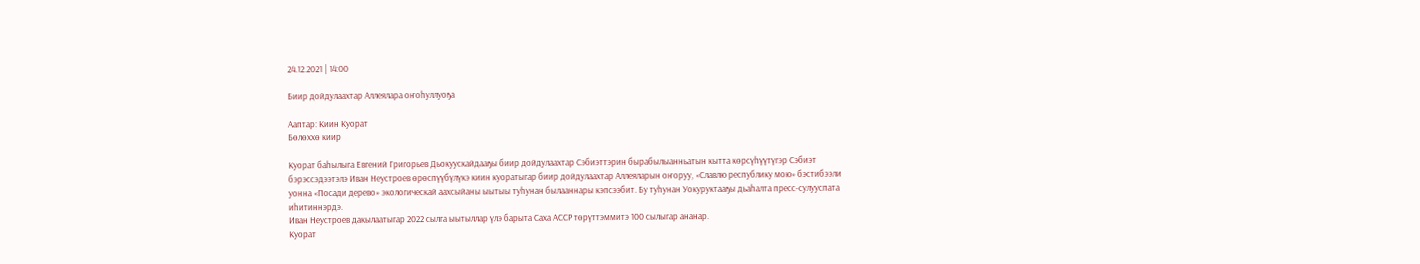24.12.2021 | 14:00

Биир дойдулаахтар Аллеялара оҥоһуллуоҕа

Ааптар: Киин Куорат
Бөлөххө киир

Куорат баһылыга Евгений Григорьев Дьокуускайдааҕы биир дойдулаахтар Сэбиэттэрин бырабылыанньатын кытта көрсүһүүтүгэр Сэбиэт бэрэссэдээтэлэ Иван Неустроев өрөспүүбүлүкэ киин куоратыгар биир дойдулаахтар Аллеяларын оҥоруу, «Славлю республику мою» бэстибээли уонна «Посади дерево» экологическай аахсыйаны ыытыы туһунан былааннары кэпсээбит. Бу туһунан Уокуруктааҕы дьаһалта пресс-сулууспата иһитиннэрдэ.
Иван Неустроев дакылаатыгар 2022 сылга ыытыллар үлэ барыта Саха АССР төрүттэммитэ 100 сылыгар ананар.
Куорат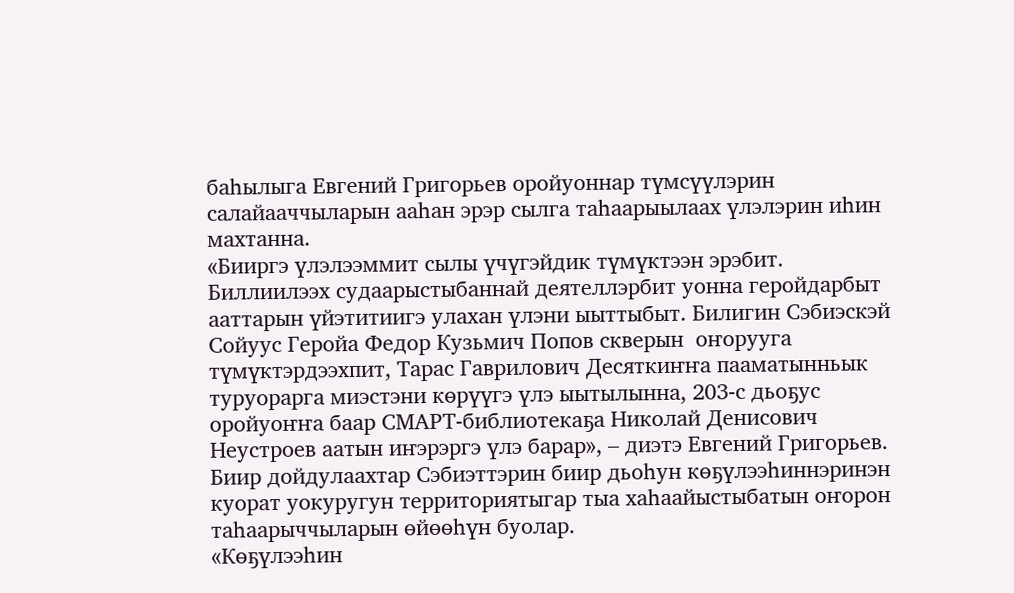баһылыга Евгений Григорьев оройуоннар түмсүүлэрин салайааччыларын ааһан эрэр сылга таһаарыылаах үлэлэрин иһин махтанна.
«Бииргэ үлэлээммит сылы үчүгэйдик түмүктээн эрэбит. Биллиилээх судаарыстыбаннай деятеллэрбит уонна геройдарбыт ааттарын үйэтитиигэ улахан үлэни ыыттыбыт. Билигин Сэбиэскэй Сойуус Геройа Федор Кузьмич Попов скверын  оҥорууга түмүктэрдээхпит, Тарас Гаврилович Десяткиҥҥа пааматынньык туруорарга миэстэни көрүүгэ үлэ ыытылынна, 203-с дьоҕус оройуоҥҥа баар СМАРТ-библиотекаҕа Николай Денисович Неустроев аатын иҥэрэргэ үлэ барар», – диэтэ Евгений Григорьев.
Биир дойдулаахтар Сэбиэттэрин биир дьоһун көҕүлээһиннэринэн куорат уокуругун территориятыгар тыа хаһаайыстыбатын оҥорон таһаарыччыларын өйөөһүн буолар.
«Көҕүлээһин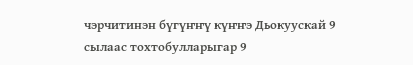чэрчитинэн бүгүҥҥү күҥҥэ Дьокуускай 9 сылаас тохтобулларыгар 9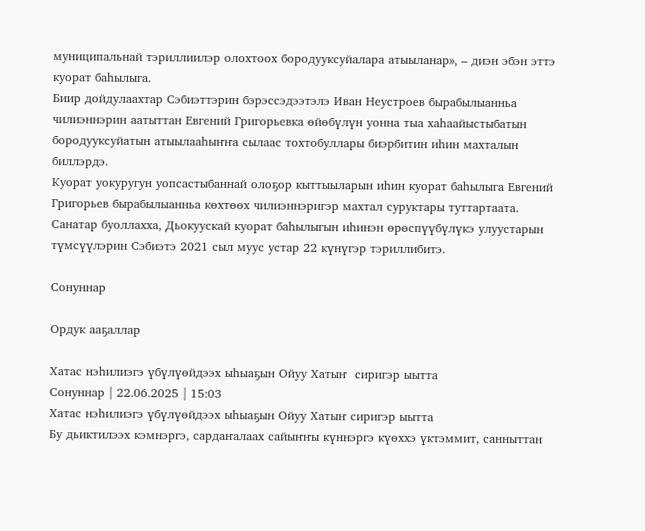муниципальнай тэриллиилэр олохтоох бородууксуйалара атыыланар», – диэн эбэн эттэ куорат баһылыга.
Биир дойдулаахтар Сэбиэттэрин бэрэссэдээтэлэ Иван Неустроев бырабылыанньа чилиэннэрин аатыттан Евгений Григорьевка өйөбүлүн уонна тыа хаһаайыстыбатын бородууксуйатын атыылааһыҥҥа сылаас тохтобуллары биэрбитин иһин махталын биллэрдэ.
Куорат уокуругун уопсастыбаннай олоҕор кыттыыларын иһин куорат баһылыга Евгений Григорьев бырабылыанньа көхтөөх чилиэннэригэр махтал суруктары туттартаата.
Санатар буоллахха, Дьокуускай куорат баһылыгын иһинэн өрөспүүбүлүкэ улуустарын түмсүүлэрин Сэбиэтэ 2021 сыл муус устар 22 күнүгэр тэриллибитэ.

Сонуннар

Ордук ааҕаллар

Хатас нэһилиэгэ үбүлүөйдээх ыһыаҕын Ойуу Хатыҥ  сиригэр ыытта
Сонуннар | 22.06.2025 | 15:03
Хатас нэһилиэгэ үбүлүөйдээх ыһыаҕын Ойуу Хатыҥ сиригэр ыытта
Бу дьиктилээх кэмнэргэ, сардаҥалаах сайыҥҥы күннэргэ күөххэ үктэммит, санныттан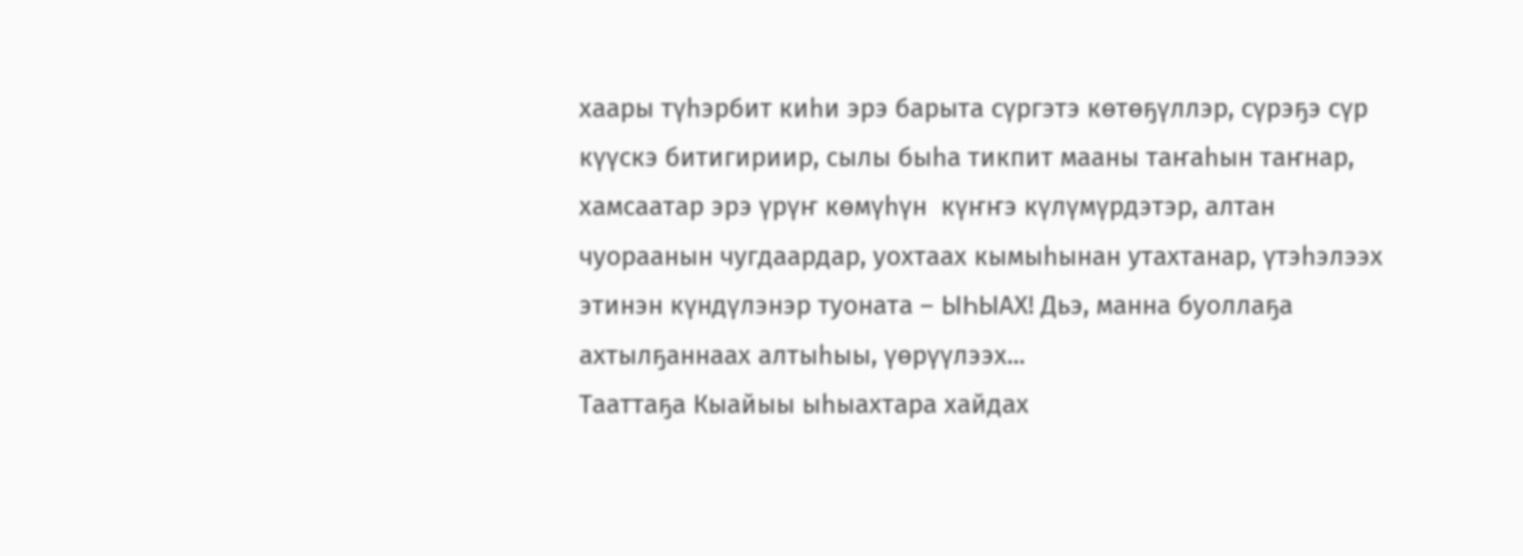хаары түһэрбит киһи эрэ барыта сүргэтэ көтөҕүллэр, сүрэҕэ сүр күүскэ битигириир, сылы быһа тикпит мааны таҥаһын таҥнар, хамсаатар эрэ үрүҥ көмүһүн  күҥҥэ күлүмүрдэтэр, алтан чуораанын чугдаардар, уохтаах кымыһынан утахтанар, үтэһэлээх этинэн күндүлэнэр туоната – ЫҺЫАХ! Дьэ, манна буоллаҕа ахтылҕаннаах алтыһыы, үөрүүлээх...
Тааттаҕа Кыайыы ыһыахтара хайдах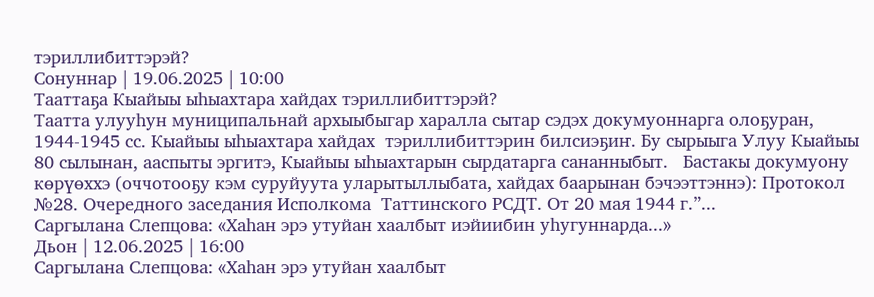тэриллибиттэрэй?
Сонуннар | 19.06.2025 | 10:00
Тааттаҕа Кыайыы ыһыахтара хайдах тэриллибиттэрэй?
Таатта улууһун муниципальнай архыыбыгар харалла сытар сэдэх докумуоннарга олоҕуран, 1944-1945 сс. Кыайыы ыһыахтара хайдах  тэриллибиттэрин билсиэҕиҥ. Бу сырыыга Улуу Кыайыы 80 сылынан, ааспыты эргитэ, Кыайыы ыһыахтарын сырдатарга сананныбыт.   Бастакы докумуону көрүөххэ (оччотооҕу кэм суруйуута уларытыллыбата, хайдах баарынан бэчээттэннэ): Протокол №28. Очередного заседания Исполкома  Таттинского РСДТ. От 20 мая 1944 г.”...
Саргылана Слепцова: «Хаһан эрэ утуйан хаалбыт иэйиибин уһугуннарда...»
Дьон | 12.06.2025 | 16:00
Саргылана Слепцова: «Хаһан эрэ утуйан хаалбыт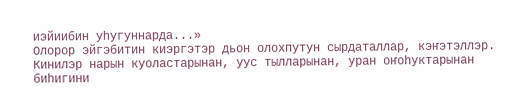иэйиибин уһугуннарда...»
Олорор эйгэбитин киэргэтэр дьон олохпутун сырдаталлар, кэҥэтэллэр. Кинилэр нарын куоластарынан, уус тылларынан, уран оҥоһуктарынан биһигини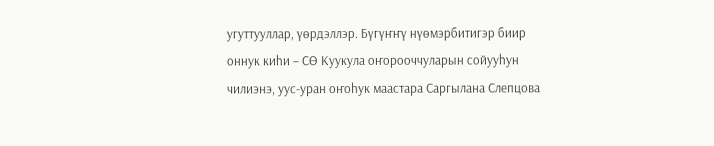угуттууллар, үөрдэллэр. Бүгүҥҥү нүөмэрбитигэр биир оннук киһи – СӨ Куукула оҥорооччуларын сойууһун чилиэнэ, уус-уран оҥоһук маастара Саргылана Слепцова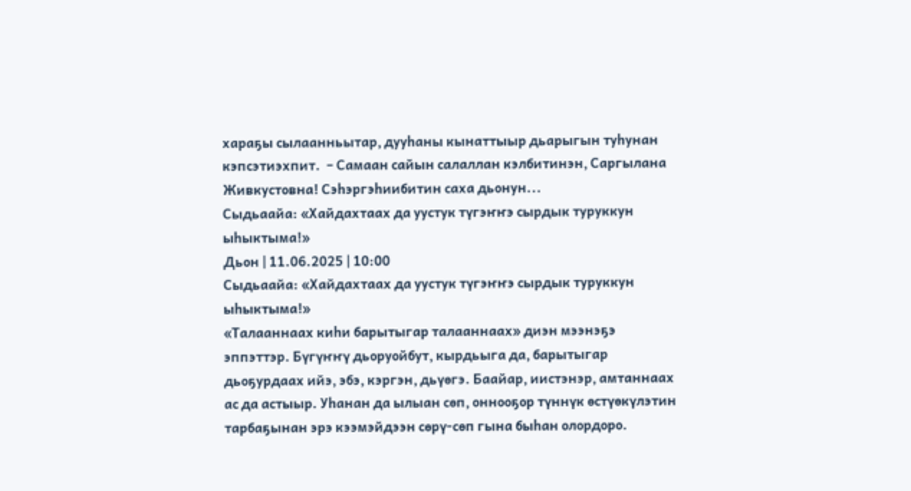хараҕы сылаанньытар, дууһаны кынаттыыр дьарыгын туһунан кэпсэтиэхпит.  – Самаан сайын салаллан кэлбитинэн, Саргылана Живкустовна! Сэһэргэһиибитин саха дьонун...
Сыдьаайа: «Хайдахтаах да уустук түгэҥҥэ сырдык туруккун ыһыктыма!»
Дьон | 11.06.2025 | 10:00
Сыдьаайа: «Хайдахтаах да уустук түгэҥҥэ сырдык туруккун ыһыктыма!»
«Талааннаах киһи барытыгар талааннаах» диэн мээнэҕэ эппэттэр. Бүгүҥҥү дьоруойбут, кырдьыга да, барытыгар дьоҕурдаах ийэ, эбэ, кэргэн, дьүөгэ. Баайар, иистэнэр, амтаннаах ас да астыыр. Уһанан да ылыан сөп, оннооҕор түннүк өстүөкүлэтин тарбаҕынан эрэ кээмэйдээн сөрү-сөп гына быһан олордоро.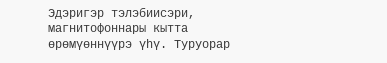Эдэригэр тэлэбиисэри, магнитофоннары кытта өрөмүөннүүрэ үһү. Туруорар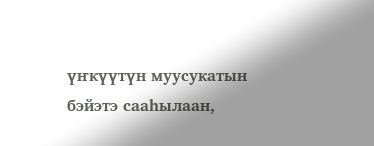үҥкүүтүн муусукатын бэйэтэ сааһылаан,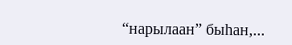“нарылаан” быһан,...